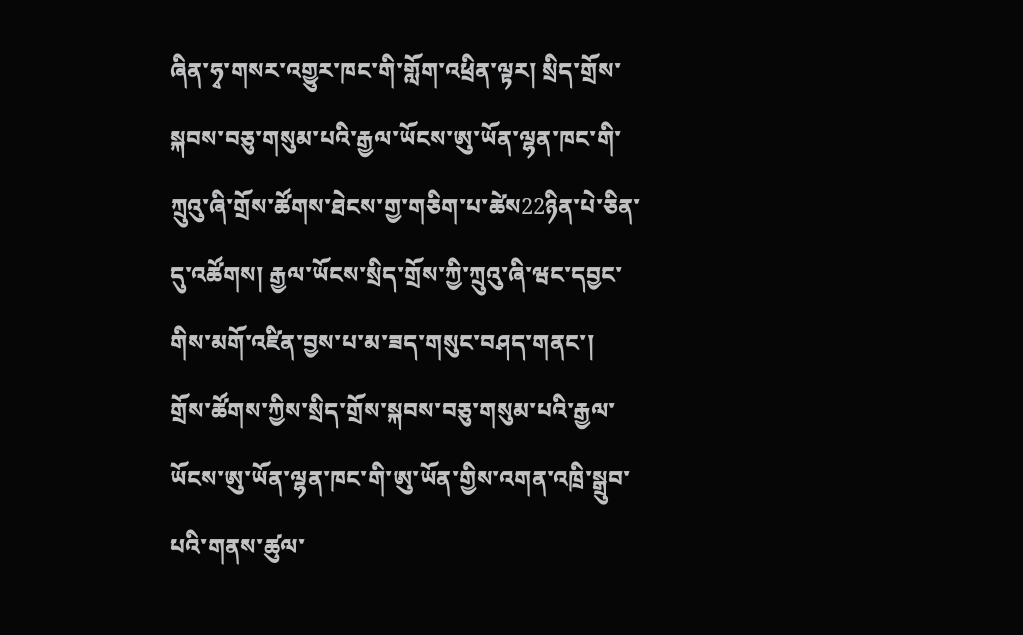ཞིན་ཧྭ་གསར་འགྱུར་ཁང་གི་གློག་འཕྲིན་ལྟར། སྲིད་གྲོས་སྐབས་བཅུ་གསུམ་པའི་རྒྱལ་ཡོངས་ཨུ་ཡོན་ལྷན་ཁང་གི་ཀྲུའུ་ཞི་གྲོས་ཚོགས་ཐེངས་གྱ་གཅིག་པ་ཚེས22ཉིན་པེ་ཅིན་དུ་འཚོགས། རྒྱལ་ཡོངས་སྲིད་གྲོས་ཀྱི་ཀྲུའུ་ཞི་ཝང་དབྱང་གིས་མགོ་འཛིན་བྱས་པ་མ་ཟད་གསུང་བཤད་གནང་།
གྲོས་ཚོགས་ཀྱིས་སྲིད་གྲོས་སྐབས་བཅུ་གསུམ་པའི་རྒྱལ་ཡོངས་ཨུ་ཡོན་ལྷན་ཁང་གི་ཨུ་ཡོན་གྱིས་འགན་འཁྲི་སྒྲུབ་པའི་གནས་ཚུལ་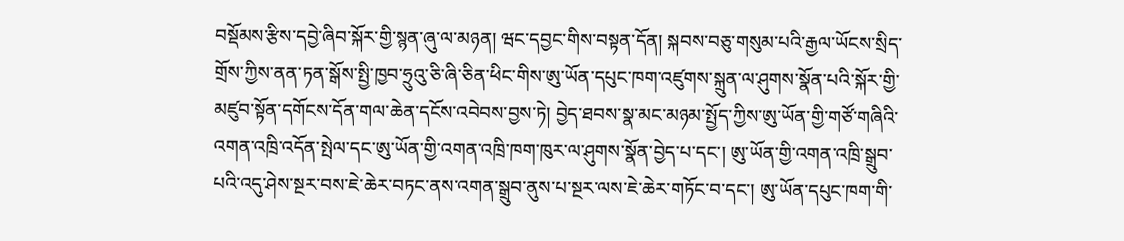བསྡོམས་རྩིས་དབྱེ་ཞིབ་སྐོར་གྱི་སྙན་ཞུ་ལ་མཉན། ཝང་དབྱང་གིས་བསྟན་དོན། སྐབས་བཅུ་གསུམ་པའི་རྒྱལ་ཡོངས་སྲིད་གྲོས་ཀྱིས་ནན་ཏན་སྒོས་སྤྱི་ཁྱབ་ཧྲུའུ་ཅི་ཞི་ཅིན་ཕིང་གིས་ཨུ་ཡོན་དཔུང་ཁག་འཛུགས་སྐྲུན་ལ་ཤུགས་སྣོན་པའི་སྐོར་གྱི་མཛུབ་སྟོན་དགོངས་དོན་གལ་ཆེན་དངོས་འབེབས་བྱས་ཏེ། བྱེད་ཐབས་སྣ་མང་མཉམ་སྤྱོད་ཀྱིས་ཨུ་ཡོན་གྱི་གཙོ་གཞིའི་འགན་འཁྲི་འདོན་སྤེལ་དང་ཨུ་ཡོན་གྱི་འགན་འཁྲི་ཁག་ཁུར་ལ་ཤུགས་སྣོན་བྱེད་པ་དང་། ཨུ་ཡོན་གྱི་འགན་འཁྲི་སྒྲུབ་པའི་འདུ་ཤེས་སྔར་བས་ཇེ་ཆེར་བཏང་ནས་འགན་སྒྲུབ་ནུས་པ་སྔར་ལས་ཇེ་ཆེར་གཏོང་བ་དང་། ཨུ་ཡོན་དཔུང་ཁག་གི་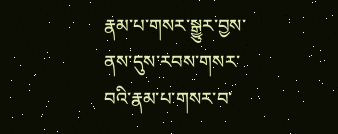རྣམ་པ་གསར་སྒྱུར་བྱས་ནས་དུས་རབས་གསར་བའི་རྣམ་པ་གསར་བ་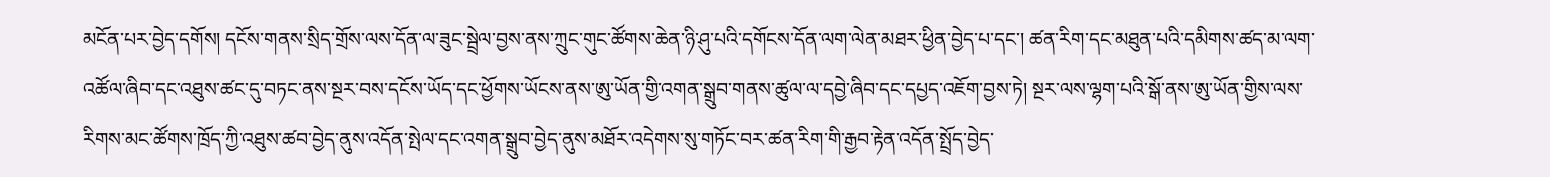མངོན་པར་བྱེད་དགོས། དངོས་གནས་སྲིད་གྲོས་ལས་དོན་ལ་ཟུང་སྦྲེལ་བྱས་ནས་ཀྲུང་གུང་ཚོགས་ཆེན་ཉི་ཤུ་པའི་དགོངས་དོན་ལག་ལེན་མཐར་ཕྱིན་བྱེད་པ་དང་། ཚན་རིག་དང་མཐུན་པའི་དམིགས་ཚད་མ་ལག་འཚོལ་ཞིབ་དང་འཐུས་ཚང་དུ་བཏང་ནས་སྔར་བས་དངོས་ཡོད་དང་ཕྱོགས་ཡོངས་ནས་ཨུ་ཡོན་གྱི་འགན་སྒྲུབ་གནས་ཚུལ་ལ་དབྱེ་ཞིབ་དང་དཔྱད་འཇོག་བྱས་ཏེ། སྔར་ལས་ལྷག་པའི་སྒོ་ནས་ཨུ་ཡོན་གྱིས་ལས་རིགས་མང་ཚོགས་ཁྲོད་ཀྱི་འཐུས་ཚབ་བྱེད་ནུས་འདོན་སྤེལ་དང་འགན་སྒྲུབ་བྱེད་ནུས་མཐོར་འདེགས་སུ་གཏོང་བར་ཚན་རིག་གི་རྒྱབ་རྟེན་འདོན་སྤྲོད་བྱེད་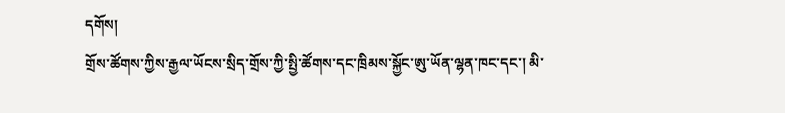དགོས།
གྲོས་ཚོགས་ཀྱིས་རྒྱལ་ཡོངས་སྲིད་གྲོས་ཀྱི་སྤྱི་ཚོགས་དང་ཁྲིམས་སྐྱོང་ཨུ་ཡོན་ལྷན་ཁང་དང་། མི་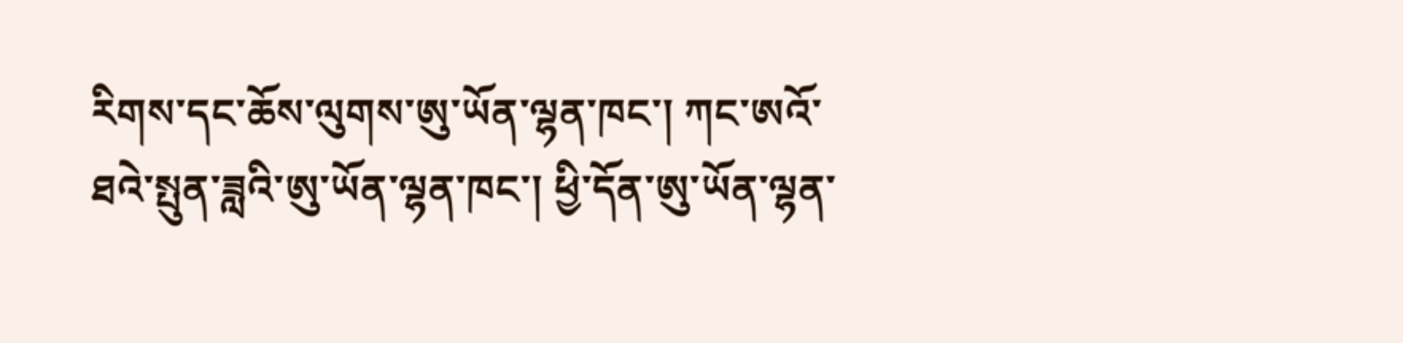རིགས་དང་ཆོས་ལུགས་ཨུ་ཡོན་ལྷན་ཁང་། ཀང་ཨའོ་ཐའེ་སྤུན་ཟླའི་ཨུ་ཡོན་ལྷན་ཁང་། ཕྱི་དོན་ཨུ་ཡོན་ལྷན་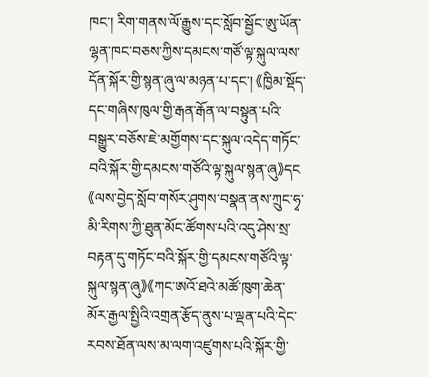ཁང་། རིག་གནས་ལོ་རྒྱུས་དང་སློབ་སྦྱོང་ཨུ་ཡོན་ལྷན་ཁང་བཅས་ཀྱིས་དམངས་གཙོ་ལྟ་སྐུལ་ལས་དོན་སྐོར་གྱི་སྙན་ཞུ་ལ་མཉན་པ་དང་། 《ཁྱིམ་སྡོད་དང་གཞིས་ཁུལ་གྱི་རྒན་རྒོན་ལ་བསྟུན་པའི་བསྒྱུར་བཅོས་ཇེ་མགྱོགས་དང་སྐུལ་འདེད་གཏོང་བའི་སྐོར་གྱི་དམངས་གཙོའི་ལྟ་སྐུལ་སྙན་ཞུ》དང《ལས་བྱེད་སློབ་གསོར་ཤུགས་བསྣན་ནས་ཀྲུང་ཧྭ་མི་རིགས་ཀྱི་ཐུན་མོང་ཚོགས་པའི་འདུ་ཤེས་སྲ་བརྟན་དུ་གཏོང་བའི་སྐོར་གྱི་དམངས་གཙོའི་ལྟ་སྐུལ་སྙན་ཞུ》《ཀང་ཨའོ་ཐའེ་མཚོ་ཁུག་ཆེན་མོར་རྒྱལ་སྤྱིའི་འགྲན་རྩོད་ནུས་པ་ལྡན་པའི་དེང་རབས་ཐོན་ལས་མ་ལག་འཛུགས་པའི་སྐོར་གྱི་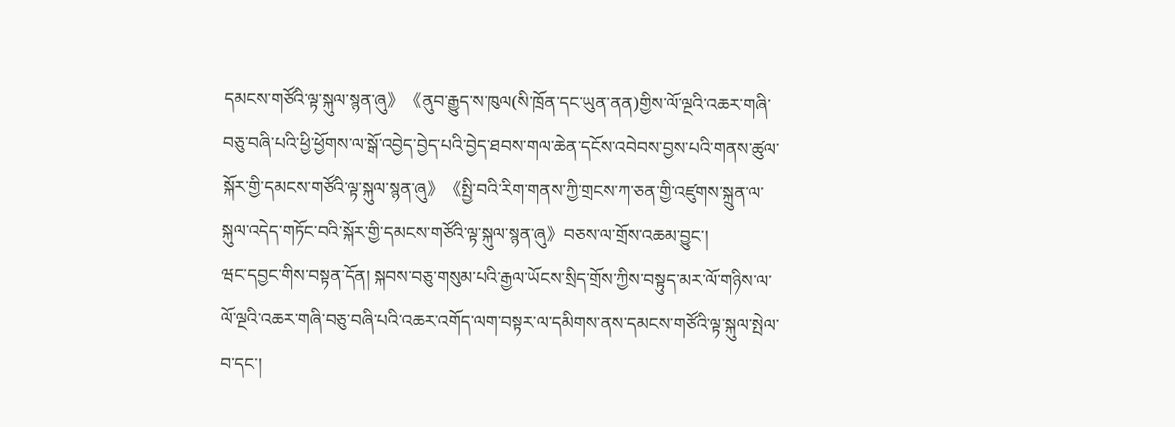དམངས་གཙོའི་ལྟ་སྐུལ་སྙན་ཞུ》《ནུབ་རྒྱུད་ས་ཁུལ(སི་ཁྲོན་དང་ཡུན་ནན)གྱིས་ལོ་ལྔའི་འཆར་གཞི་བཅུ་བཞི་པའི་ཕྱི་ཕྱོགས་ལ་སྒོ་འབྱེད་བྱེད་པའི་བྱེད་ཐབས་གལ་ཆེན་དངོས་འབེབས་བྱས་པའི་གནས་ཚུལ་སྐོར་གྱི་དམངས་གཙོའི་ལྟ་སྐུལ་སྙན་ཞུ》《སྤྱི་བའི་རིག་གནས་ཀྱི་གྲངས་ཀ་ཅན་གྱི་འཛུགས་སྐྲུན་ལ་སྐུལ་འདེད་གཏོང་བའི་སྐོར་གྱི་དམངས་གཙོའི་ལྟ་སྐུལ་སྙན་ཞུ》བཅས་ལ་གྲོས་འཆམ་བྱུང་།
ཝང་དབྱང་གིས་བསྟན་དོན། སྐབས་བཅུ་གསུམ་པའི་རྒྱལ་ཡོངས་སྲིད་གྲོས་ཀྱིས་བསྟུད་མར་ལོ་གཉིས་ལ་ལོ་ལྔའི་འཆར་གཞི་བཅུ་བཞི་པའི་འཆར་འགོད་ལག་བསྟར་ལ་དམིགས་ནས་དམངས་གཙོའི་ལྟ་སྐུལ་སྤེལ་བ་དང་།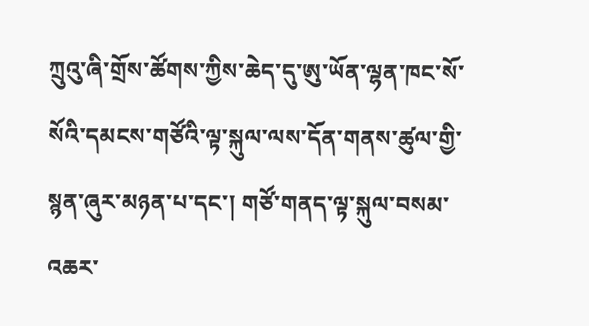ཀྲུའུ་ཞི་གྲོས་ཚོགས་ཀྱིས་ཆེད་དུ་ཨུ་ཡོན་ལྷན་ཁང་སོ་སོའི་དམངས་གཙོའི་ལྟ་སྐུལ་ལས་དོན་གནས་ཚུལ་གྱི་སྙན་ཞུར་མཉན་པ་དང་། གཙོ་གནད་ལྟ་སྐུལ་བསམ་འཆར་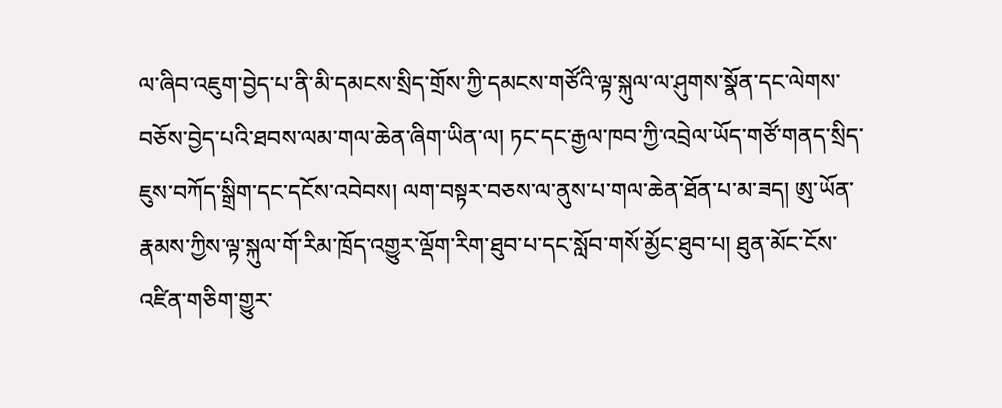ལ་ཞིབ་འཇུག་བྱེད་པ་ནི་མི་དམངས་སྲིད་གྲོས་ཀྱི་དམངས་གཙོའི་ལྟ་སྐུལ་ལ་ཤུགས་སྣོན་དང་ལེགས་བཅོས་བྱེད་པའི་ཐབས་ལམ་གལ་ཆེན་ཞིག་ཡིན་ལ། ཏང་དང་རྒྱལ་ཁབ་ཀྱི་འབྲེལ་ཡོད་གཙོ་གནད་སྲིད་ཇུས་བཀོད་སྒྲིག་དང་དངོས་འབེབས། ལག་བསྟར་བཅས་ལ་ནུས་པ་གལ་ཆེན་ཐོན་པ་མ་ཟད། ཨུ་ཡོན་རྣམས་ཀྱིས་ལྟ་སྐུལ་གོ་རིམ་ཁྲོད་འགྱུར་ལྡོག་རིག་ཐུབ་པ་དང་སློབ་གསོ་མྱོང་ཐུབ་པ། ཐུན་མོང་ངོས་འཛིན་གཅིག་གྱུར་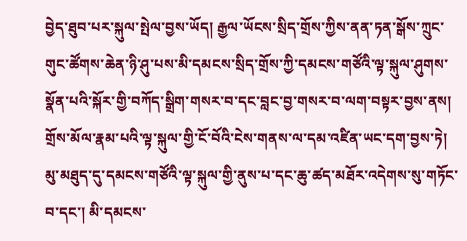བྱེད་ཐུབ་པར་སྐུལ་སྤེལ་བྱས་ཡོད། རྒྱལ་ཡོངས་སྲིད་གྲོས་ཀྱིས་ནན་ཏན་སྒོས་ཀྲུང་གུང་ཚོགས་ཆེན་ཉི་ཤུ་པས་མི་དམངས་སྲིད་གྲོས་ཀྱི་དམངས་གཙོའི་ལྟ་སྐུལ་ཤུགས་སྣོན་པའི་སྐོར་གྱི་བཀོད་སྒྲིག་གསར་བ་དང་བླང་བྱ་གསར་བ་ལག་བསྟར་བྱས་ནས། གྲོས་མོལ་རྣམ་པའི་ལྟ་སྐུལ་གྱི་ངོ་བོའི་ངེས་གནས་ལ་དམ་འཛིན་ཡང་དག་བྱས་ཏེ། མུ་མཐུད་དུ་དམངས་གཙོའི་ལྟ་སྐུལ་གྱི་ནུས་པ་དང་ཆུ་ཚད་མཐོར་འདེགས་སུ་གཏོང་བ་དང་། མི་དམངས་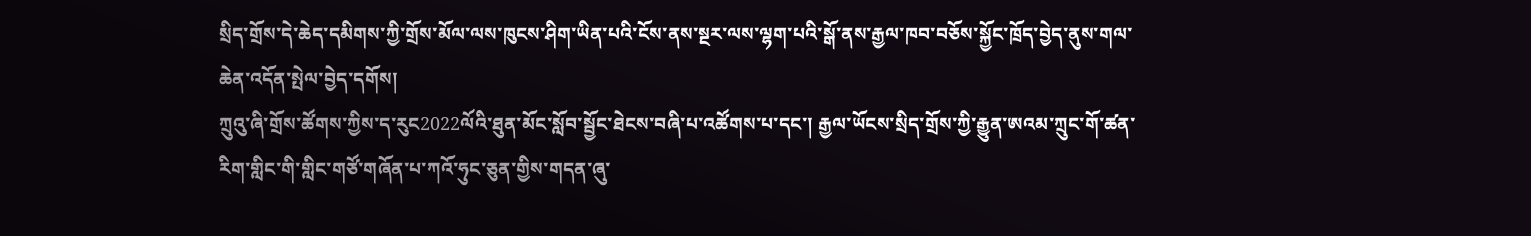སྲིད་གྲོས་དེ་ཆེད་དམིགས་ཀྱི་གྲོས་མོལ་ལས་ཁུངས་ཤིག་ཡིན་པའི་ངོས་ནས་སྔར་ལས་ལྷག་པའི་སྒོ་ནས་རྒྱལ་ཁབ་བཅོས་སྐྱོང་ཁྲོད་བྱེད་ནུས་གལ་ཆེན་འདོན་སྤེལ་བྱེད་དགོས།
ཀྲུའུ་ཞི་གྲོས་ཚོགས་ཀྱིས་ད་རུང2022ལོའི་ཐུན་མོང་སློབ་སྦྱོང་ཐེངས་བཞི་པ་འཚོགས་པ་དང་། རྒྱལ་ཡོངས་སྲིད་གྲོས་ཀྱི་རྒྱུན་ཨའམ་ཀྲུང་གོ་ཚན་རིག་གླིང་གི་གླིང་གཙོ་གཞོན་པ་ཀའོ་ཧུང་ཅུན་གྱིས་གདན་ཞུ་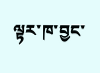ལྟར་ཁ་བྱང་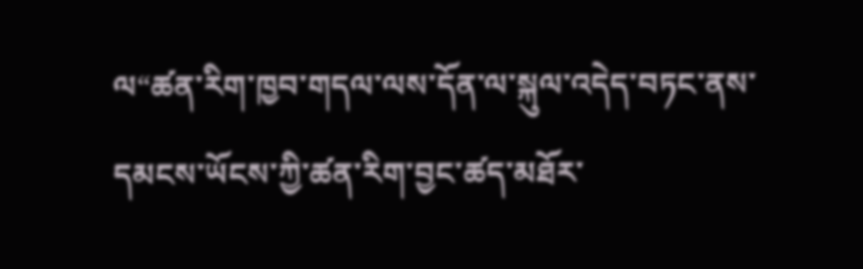ལ“ཚན་རིག་ཁྱབ་གདལ་ལས་དོན་ལ་སྐུལ་འདེད་བཏང་ནས་དམངས་ཡོངས་ཀྱི་ཚན་རིག་བྱང་ཚད་མཐོར་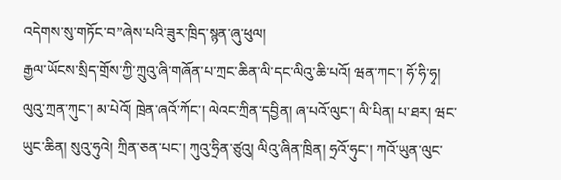འདེགས་སུ་གཏོང་བ”ཞེས་པའི་ཟུར་ཁྲིད་སྙན་ཞུ་ཕུལ།
རྒྱལ་ཡོངས་སྲིད་གྲོས་ཀྱི་ཀྲུའུ་ཞི་གཞོན་པ་ཀྲང་ཆིན་ལི་དང་ལིའུ་ཆི་པའོ། ཝན་ཀང་། ཧོ་ཧི་ཧྭ། ལུའུ་ཀྲན་ཀུང་། མ་པེའོ། ཁྲེན་ཞའོ་ཀོང་། ལེའང་ཀྲིན་དབྱིན། ཞ་པའོ་ལུང་། ལི་པིན། པ་ཐར། ཝང་ཡུང་ཆིན། སུའུ་ཧུའེ། ཀྲིན་ཅན་པང་། ཀུའུ་ཧྲིན་ཙུའུ། ལིའུ་ཞིན་ཁྲིན། ཧྲའོ་ཧུང་། ཀའོ་ཡུན་ལུང་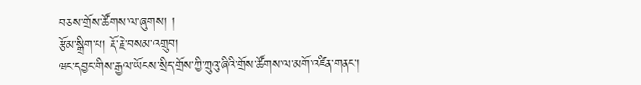བཅས་གྲོས་ཚོགས་ལ་ཞུགས། །
རྩོམ་སྒྲིག་པ། རྡོ་རྗེ་བསམ་འགྲུབ།
ཝང་དབྱང་གིས་རྒྱལ་ཡོངས་སྲིད་གྲོས་ཀྱི་ཀྲུའུ་ཞིའི་གྲོས་ཚོགས་ལ་མགོ་འཛིན་གནང་།